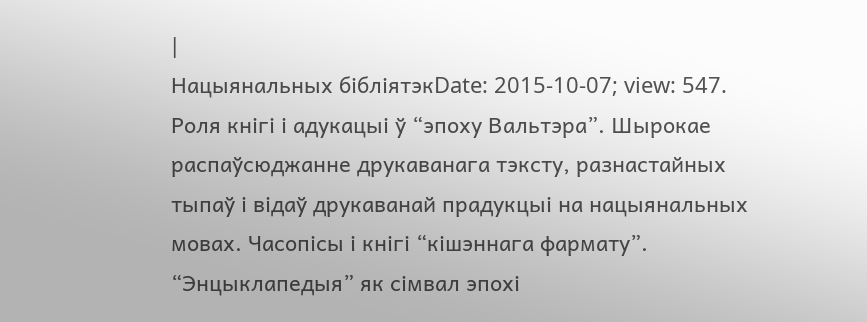|
Нацыянальных бібліятэкDate: 2015-10-07; view: 547. Роля кнігі і адукацыі ў “эпоху Вальтэра”. Шырокае распаўсюджанне друкаванага тэксту, разнастайных тыпаў і відаў друкаванай прадукцыі на нацыянальных мовах. Часопісы і кнігі “кішэннага фармату”. “Энцыклапедыя” як сімвал эпохі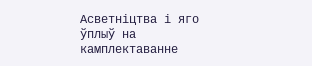Асветніцтва і яго ўплыў на камплектаванне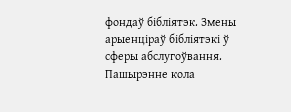фондаў бібліятэк. Змены арыенціраў бібліятэкі ў сферы абслугоўвання. Пашырэнне кола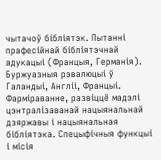чытачоў бібліятэк. Пытанні прафесійнай бібліятэчнай адукацыі (Францыя, Германія). Буржуазныя рэвалюцыі ў Галандыі, Англіі, Францыі. Фарміраванне, развіццё мадэлі цэнтралізаванай нацыянальнай дзяржавы і нацыянальная бібліятэка. Спецыфічныя функцыі і місія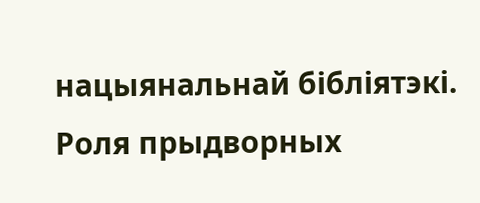нацыянальнай бібліятэкі. Роля прыдворных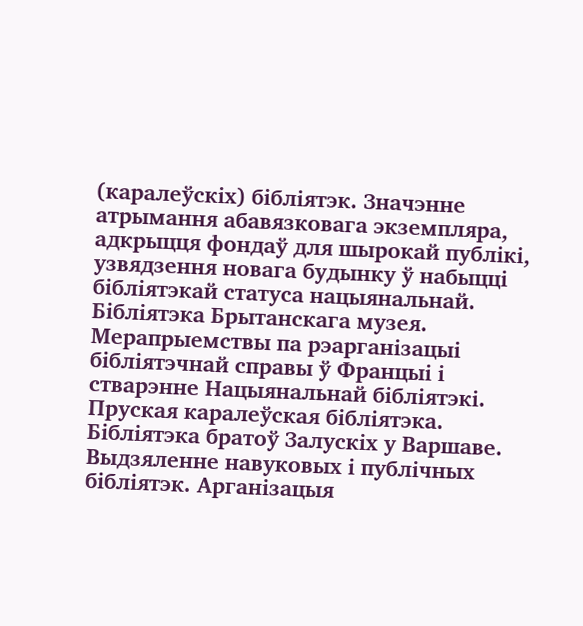(каралеўскіх) бібліятэк. Значэнне атрымання абавязковага экземпляра, адкрыцця фондаў для шырокай публікі, узвядзення новага будынку ў набыцці бібліятэкай статуса нацыянальнай. Бібліятэка Брытанскага музея. Мерапрыемствы па рэарганізацыі бібліятэчнай справы ў Францыі і стварэнне Нацыянальнай бібліятэкі. Пруская каралеўская бібліятэка. Бібліятэка братоў Залускіх у Варшаве. Выдзяленне навуковых і публічных бібліятэк. Арганізацыя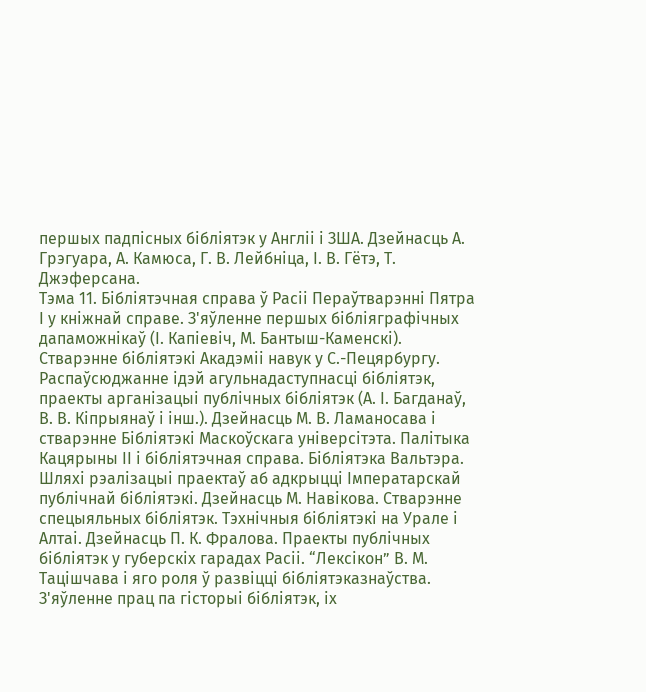першых падпісных бібліятэк у Англіі і ЗША. Дзейнасць А. Грэгуара, А. Камюса, Г. В. Лейбніца, І. В. Гётэ, Т. Джэферсана.
Тэма 11. Бібліятэчная справа ў Расіі Пераўтварэнні Пятра І у кніжнай справе. З'яўленне першых бібліяграфічных дапаможнікаў (І. Капіевіч, М. Бантыш-Каменскі). Стварэнне бібліятэкі Акадэміі навук у С.-Пецярбургу. Распаўсюджанне ідэй агульнадаступнасці бібліятэк, праекты арганізацыі публічных бібліятэк (А. І. Багданаў, В. В. Кіпрыянаў і інш.). Дзейнасць М. В. Ламаносава і стварэнне Бібліятэкі Маскоўскага універсітэта. Палітыка Кацярыны ІІ і бібліятэчная справа. Бібліятэка Вальтэра. Шляхі рэалізацыі праектаў аб адкрыцці Імператарскай публічнай бібліятэкі. Дзейнасць М. Навікова. Стварэнне спецыяльных бібліятэк. Тэхнічныя бібліятэкі на Урале і Алтаі. Дзейнасць П. К. Фралова. Праекты публічных бібліятэк у губерскіх гарадах Расіі. “Лексікон” В. М. Тацішчава і яго роля ў развіцці бібліятэказнаўства. З'яўленне прац па гісторыі бібліятэк, іх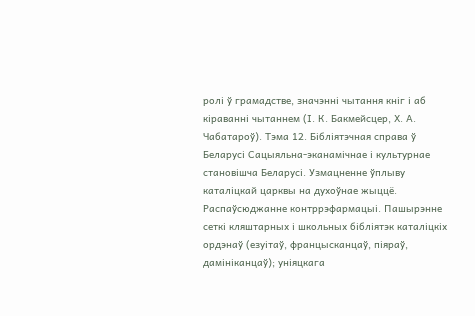ролі ў грамадстве, значэнні чытання кніг і аб кіраванні чытаннем (І. К. Бакмейсцер, Х. А. Чабатароў). Тэма 12. Бібліятэчная справа ў Беларусі Сацыяльна-эканамічнае і культурнае становішча Беларусі. Узмацненне ўплыву каталіцкай царквы на духоўнае жыццё. Распаўсюджанне контррэфармацыі. Пашырэнне сеткі кляштарных і школьных бібліятэк каталіцкіх ордэнаў (езуітаў, францысканцаў, піяраў, дамініканцаў); уніяцкага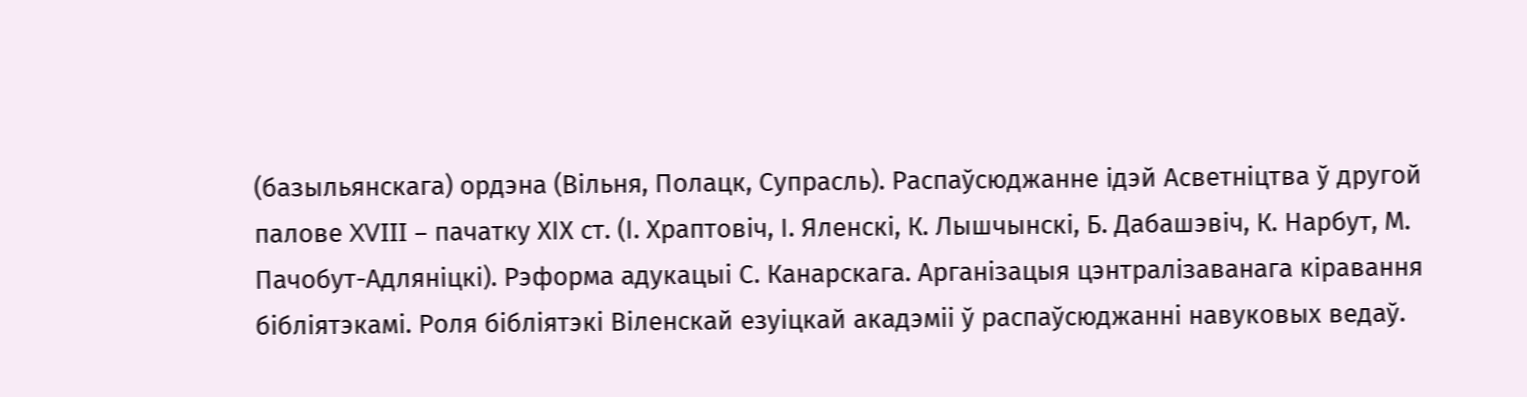(базыльянскага) ордэна (Вільня, Полацк, Супрасль). Распаўсюджанне ідэй Асветніцтва ў другой палове XVIII – пачатку ХІХ ст. (І. Храптовіч, І. Яленскі, К. Лышчынскі, Б. Дабашэвіч, К. Нарбут, М. Пачобут-Адляніцкі). Рэформа адукацыі С. Канарскага. Арганізацыя цэнтралізаванага кіравання бібліятэкамі. Роля бібліятэкі Віленскай езуіцкай акадэміі ў распаўсюджанні навуковых ведаў.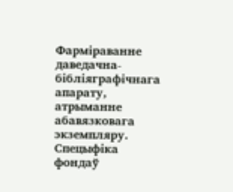Фарміраванне даведачна-бібліяграфічнага апарату, атрыманне абавязковага экземпляру. Спецыфіка фондаў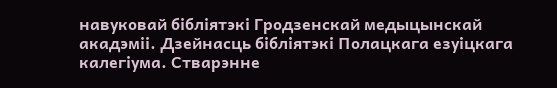навуковай бібліятэкі Гродзенскай медыцынскай акадэміі. Дзейнасць бібліятэкі Полацкага езуіцкага калегіума. Стварэнне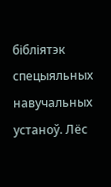бібліятэк спецыяльных навучальных устаноў. Лёс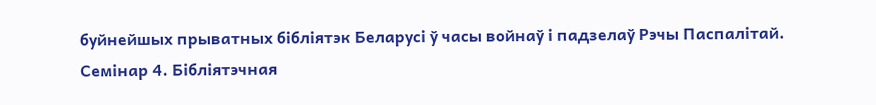буйнейшых прыватных бібліятэк Беларусі ў часы войнаў і падзелаў Рэчы Паспалітай. Семінар 4. Бібліятэчная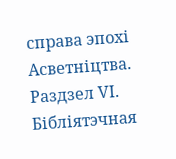справа эпохі Асветніцтва. Раздзел VІ. Бібліятэчная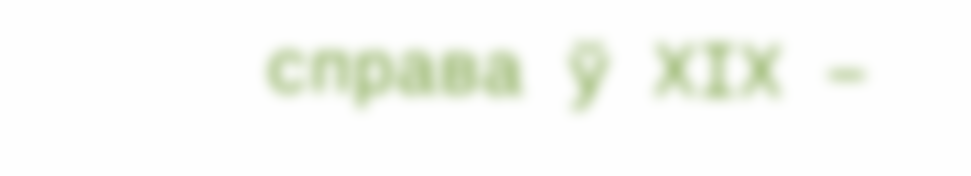справа ў XIX –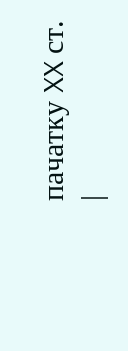пачатку XX ст.
|